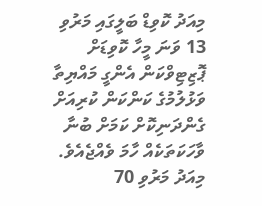މިއަދު ކޮވިޑް ބަލީގައި މަރުވި 13 ވަނަ މީހާ ކޮވިޑަށް ޕޮޒިޓިވްކަން އެންގީ މައްޔިތާ ވަޅުލުމުގެ ކަންކަން ކުރިއަށް ގެންދަނިކޮށް ކަމަށް ބުނާ ވާހަކަތަކެއް ހާމަ ވެއްޖެއެވެ.
މިއަދު މަރުވި 70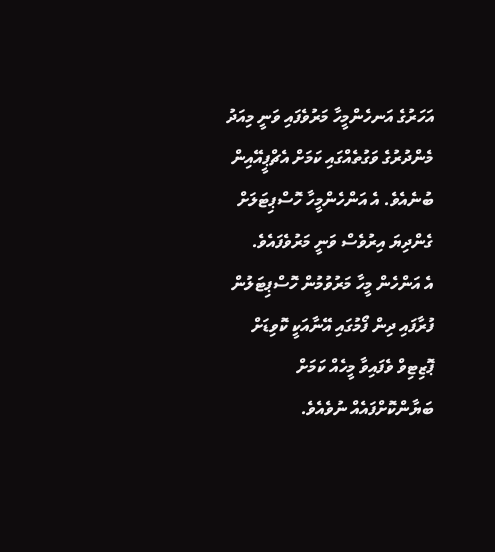އަހަރުގެ އަނހެންމީހާ މަރުވެފައި ވަނީ މިއަދު މެންދުރުގެ ވަގުތެއްގައި ކަމަށް އެޗްޕީއޭއިން ބުނެއެވެ. އެ އަންހެންމީހާ ހޮސްޕިޓަލަށް ގެންދިޔަ އިރުވެސް ވަނީ މަރުވެފައެވެ.
އެ އަންހެން މީހާ މަރުވުމުން ހޮސްޕިޓަލުން ފުރާފައި ދިން ފޯމުގައި އޭނާއަކީ ކޮވިޑަށް ޕޮޒިޓިވް ވެފައިވާ މީހެއް ކަމަށް ބަޔާންކޮށްފައެއް ނުވެއެވެ.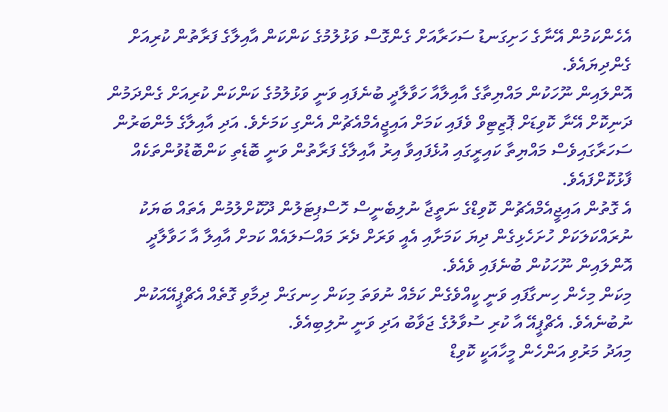އެހެންކަމުން އޭނާގެ ހަށިގަނޑު ސަހަރާއަށް ގެންގޮސް ވަޅުލުމުގެ ކަންކަން އާއިލާގެ ފަރާތުން ކުރިއަށް ގެންދިޔައެވެ.
އޮންލައިން ނޫހަކުން މައްޔިތާގެ އާއިލާއާ ހަވާލާދީ ބުނެފައި ވަނީ ވަޅުލުމުގެ ކަންކަން ކުރިއަށް ގެންދަމުން ދަނިކޮށް އޭނާ ކޮވިޑަށް ޕޮޒިޓިވް ވެފައި ކަމަށް އައިޖީއެމްއެޗުން އެންގި ކަމަށެވެ. އަދި އާއިލާގެ މެންބަރުން ސަހަރާގައިވެސް މައްޔިތާ ކައިރީގައި އުޅެފައިވާ އިރު އާއިލާގެ ފަރާތުން ވަނީ ބޮޑެތި ކަންބޮޑުވުންތަކެއް ފާޅުކޮށްފައެވެ.
އެ ގޮތުން އައިޖީއެމްއެޗުން ކޮވިޑްގެ ނަތީޖާ ނުލިބެނީސް ހޮސްޕިޓަލުން ދޫކޮށްލުމުން އެތައް ބަޔަކު ނުރައްކަލަކަށް ހުށަހެޅިގެން ދިޔަ ކަމަށާއި އެއީ ވަރަށް ދެރަ މައްސަލައެއް ކަމށް އާއިލާ އާ ހަވާލާދީ އޮންލައިން ނޫހަކުން ބުނެފައި ވެއެވެ.
މިކަން މިހެން ހިނގާފައި ވަނީ ކީއްވެގެން ކަމެއް ނުވަތަ މިކަން ހިނގަން ދިމާވި ގޮތެއް އެޗްޕީއޭއަކުން ނުބުނެއެވެ. އެޗްޕީއޭ އާ ކުރި ސުވާލުގެ ޖަވާބު އަދި ވަނީ ނުލިބިއެވެ.
މިއަދު މަރުވި އަންހެން މީހާއަކީ ކޮވިޑް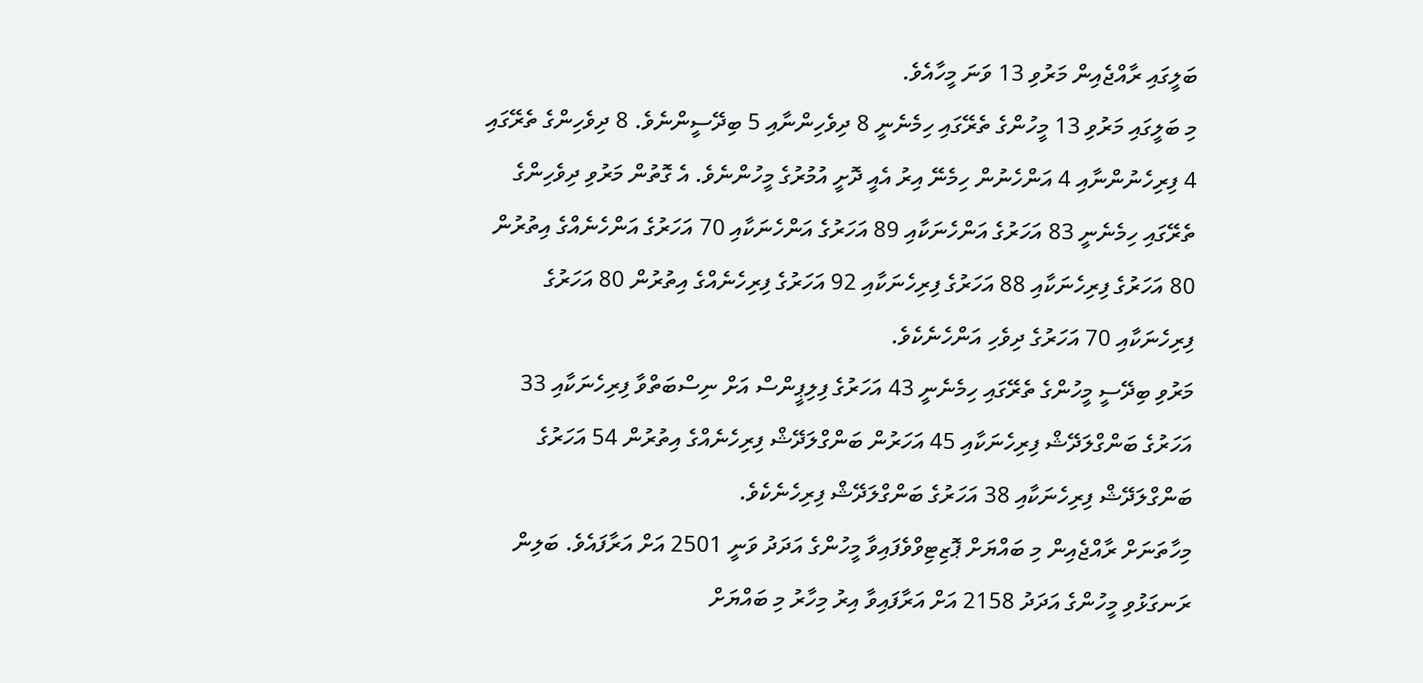ބަލީގައި ރާއްޖެއިން މަރުވި 13 ވަނަ މީހާއެވެ.
މި ބަލީގައި މަރުވި 13 މީހުންގެ ތެރޭގައި ހިމެނެނީ 8 ދިވެހިންނާއި 5 ބިދޭސީންނެވެ. 8 ދިވެހިންގެ ތެރޭގައި 4 ފިރިހެނުންނާއި 4 އަންހެނުން ހިމެނޭ އިރު އެއީ ދޮށީ އުމުރުގެ މީހުންނެވެ. އެ ގޮތުން މަރުވި ދިވެހިންގެ ތެރޭގައި ހިމެނެނީ 83 އަހަރުގެ އަންހެނަކާއި 89 އަހަރުގެ އަންހެނަކާއި 70 އަހަރުގެ އަންހެނެއްގެ އިތުރުން 80 އަހަރުގެ ފިރިހެނަކާއި 88 އަހަރުގެ ފިރިހެނަކާއި 92 އަހަރުގެ ފިރިހެނެއްގެ އިތުރުން 80 އަހަރުގެ ފިރިހެނަކާއި 70 އަހަރުގެ ދިވެހި އަންހެނެކެވެ.
މަރުވި ބިދޭސީ މީހުންގެ ތެރޭގައި ހިމެނެނީ 43 އަހަރުގެ ފިލިޕީންސް އަށް ނިސްބަތްވާ ފިރިހެނަކާއި 33 އަހަރުގެ ބަންގްލަދޭޝް ފިރިހެނަކާއި 45 އަހަރުން ބަންގްލަދޭޝް ފިރިހެނެއްގެ އިތުރުން 54 އަހަރުގެ ބަންގްލަދޭޝް ފިރިހެނަކާއި 38 އަހަރުގެ ބަންގްލަދޭޝް ފިރިހެނެކެވެ.
މިހާތަނަށް ރާއްޖެއިން މި ބައްޔަށް ޕޮޒިޓިވްވެފައިވާ މީހުންގެ އަދަދު ވަނީ 2501 އަށް އަރާފައެވެ. ބަލިން ރަނގަޅުވި މީހުންގެ އަދަދު 2158 އަށް އަރާފައިވާ އިރު މިހާރު މި ބައްޔަށް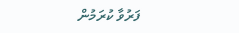ފަރުވާ ކުރަމުން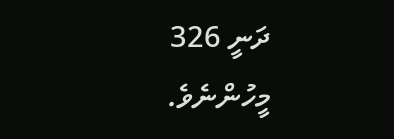ދަނީ 326 މީހުންނެވެ.